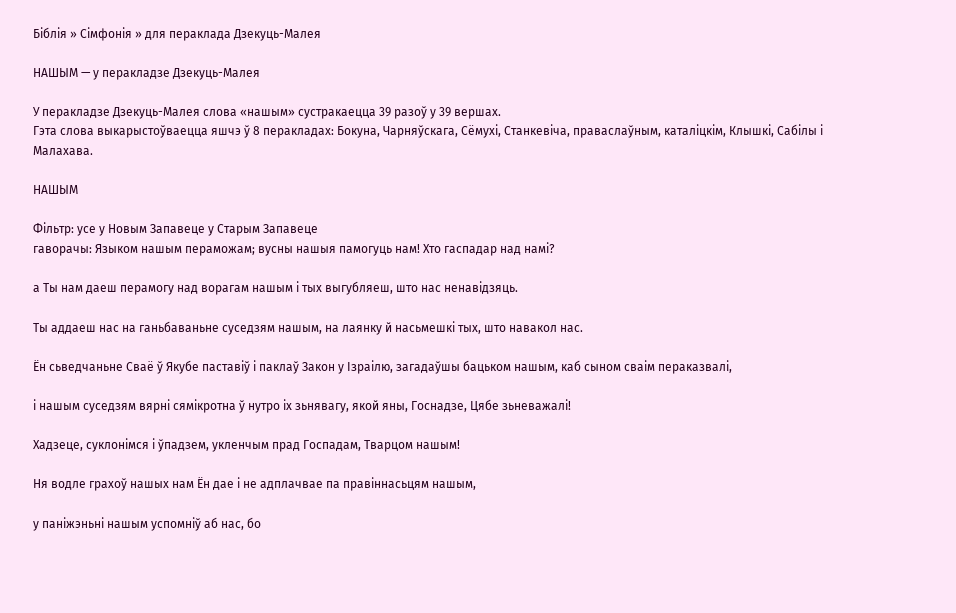Біблія » Сімфонія » для пераклада Дзекуць-Малея

НАШЫМ — у перакладзе Дзекуць-Малея

У перакладзе Дзекуць-Малея слова «нашым» сустракаецца 39 разоў у 39 вершах.
Гэта слова выкарыстоўваецца яшчэ ў 8 перакладах: Бокуна, Чарняўскага, Сёмухі, Станкевіча, праваслаўным, каталіцкім, Клышкi, Сабілы і Малахава.

НАШЫМ

Фільтр: усе у Новым Запавеце у Старым Запавеце
гаворачы: Языком нашым пераможам; вусны нашыя памогуць нам! Хто гаспадар над намі?

а Ты нам даеш перамогу над ворагам нашым і тых выгубляеш, што нас ненавідзяць.

Ты аддаеш нас на ганьбаваньне суседзям нашым, на лаянку й насьмешкі тых, што навакол нас.

Ён сьведчаньне Сваё ў Якубе паставіў і паклаў Закон у Ізраілю, загадаўшы бацьком нашым, каб сыном сваім пераказвалі,

і нашым суседзям вярні сямікротна ў нутро іх зьнявагу, якой яны, Госнадзе, Цябе зьневажалі!

Хадзеце, суклонімся і ўпадзем, укленчым прад Госпадам, Тварцом нашым!

Ня водле грахоў нашых нам Ён дае і не адплачвае па правіннасьцям нашым,

у паніжэньні нашым успомніў аб нас, бо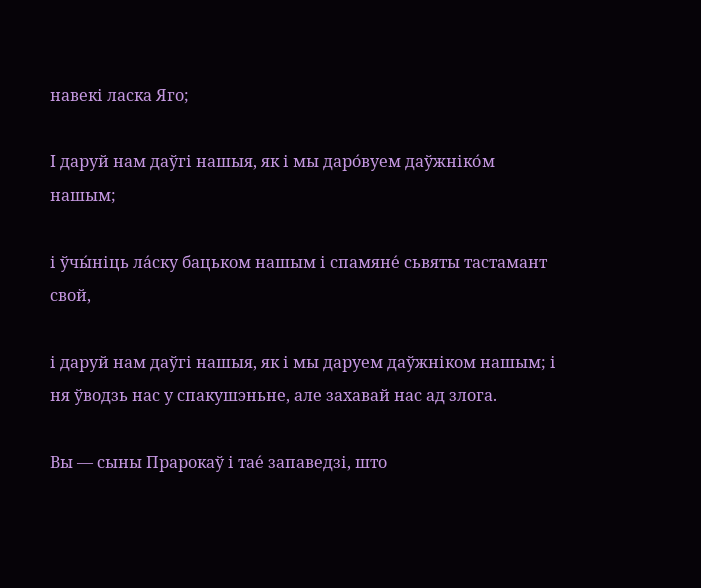навекі ласка Яго;

І даруй нам даўгі нашыя, як і мы даро́вуем даўжніко́м нашым;

і ўчы́ніць ла́ску бацьком нашым і спамяне́ сьвяты тастамант свой,

і даруй нам даўгі нашыя, як і мы даруем даўжніком нашым; і ня ўводзь нас у спакушэньне, але захавай нас ад злога.

Вы — сыны Прарокаў і тае́ запаведзі, што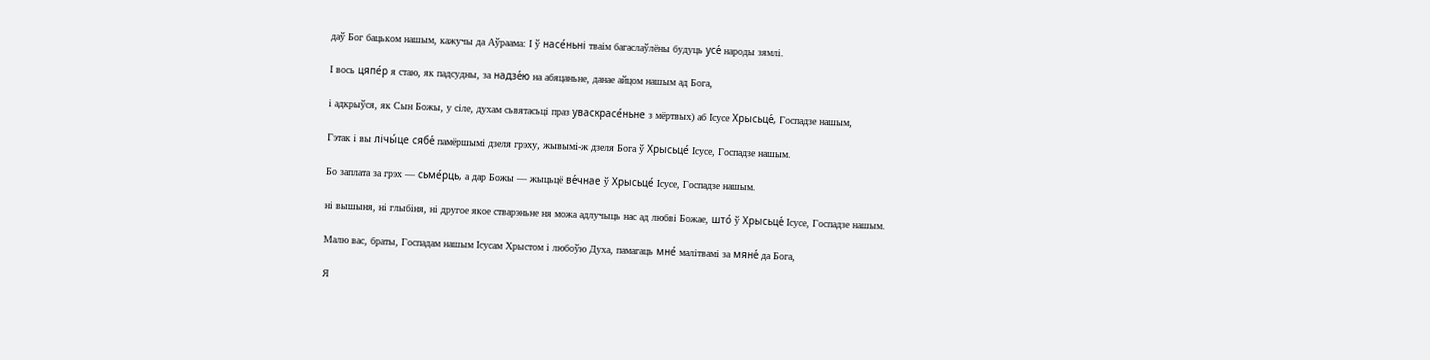даў Бог бацьком нашым, кажучы да Аўраама: І ў насе́ньні тваім багаслаўлёны будуць усе́ народы зямлі.

І вось цяпе́р я стаю, як падсудны, за надзе́ю на абяцаньне, данае айцом нашым ад Бога,

і адкрыўся, як Сын Божы, у сіле, духам сьвятасьці праз уваскрасе́ньне з мёртвых) аб Ісусе Хрысьце́, Госпадзе нашым,

Гэтак і вы лічы́це сябе́ памёршымі дзеля грэху, жывымі-ж дзеля Бога ў Хрысьце́ Ісусе, Госпадзе нашым.

Бо заплата за грэх — сьме́рць, а дар Божы — жыцьцё ве́чнае ў Хрысьце́ Ісусе, Госпадзе нашым.

ні вышыня, ні глыбіня, ні другое якое стварэньне ня можа адлучыць нас ад любві Божае, што́ ў Хрысьце́ Ісусе, Госпадзе нашым.

Малю вас, браты, Госпадам нашым Ісусам Хрыстом і любоўю Духа, памагаць мне́ малітвамі за мяне́ да Бога,

Я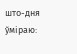што-дня ўміраю: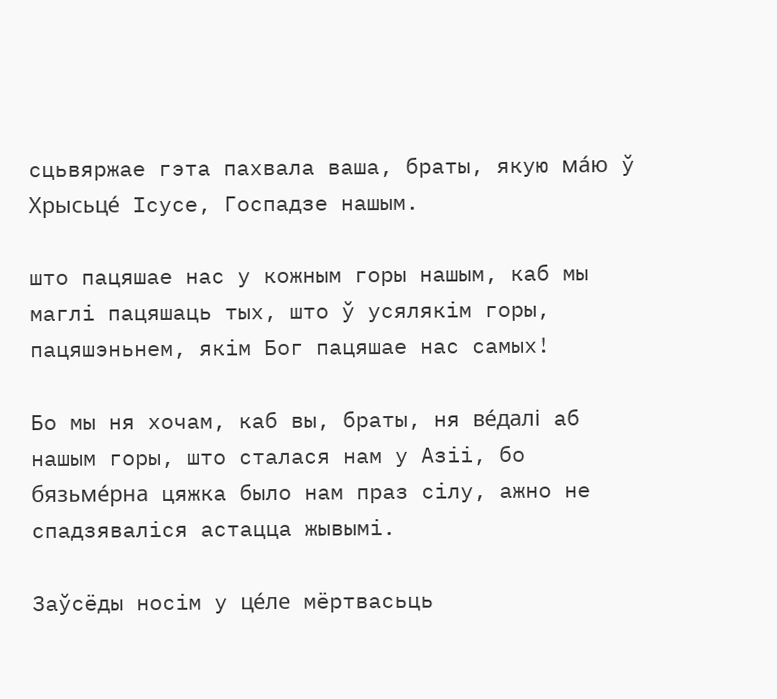сцьвяржае гэта пахвала ваша, браты, якую ма́ю ў Хрысьце́ Ісусе, Госпадзе нашым.

што пацяшае нас у кожным горы нашым, каб мы маглі пацяшаць тых, што ў усялякім горы, пацяшэньнем, якім Бог пацяшае нас самых!

Бо мы ня хочам, каб вы, браты, ня ве́далі аб нашым горы, што сталася нам у Азіі, бо бязьме́рна цяжка было нам праз сілу, ажно не спадзяваліся астацца жывымі.

Заўсёды носім у це́ле мёртвасьць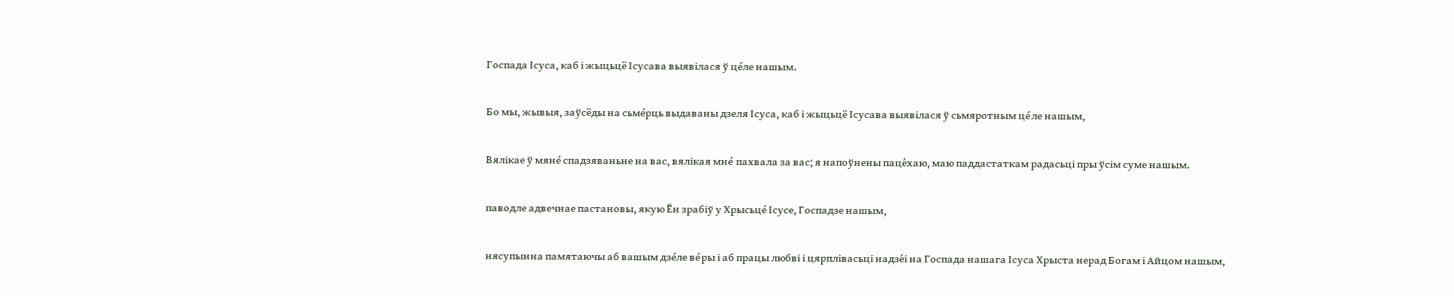Госпада Ісуса, каб і жыцьцё Ісусава выявілася ў це́ле нашым.

Бо мы, жывыя, заўсёды на сьме́рць выдаваны дзеля Ісуса, каб і жыцьцё Ісусава выявілася ў сьмяротным це́ле нашым,

Вялікае ў мяне́ спадзяваньне на вас, вялікая мне́ пахвала за вас; я напоўнены паце́хаю, маю паддастаткам радасьці пры ўсім суме нашым.

паводле адвечнае пастановы, якую Ён зрабіў у Хрысьце́ Ісусе, Госпадзе нашым,

нясупынна памятаючы аб вашым дзе́ле ве́ры і аб працы любві і цярплівасьці надзе́і на Госпада нашага Ісуса Хрыста нерад Богам і Айцом нашым,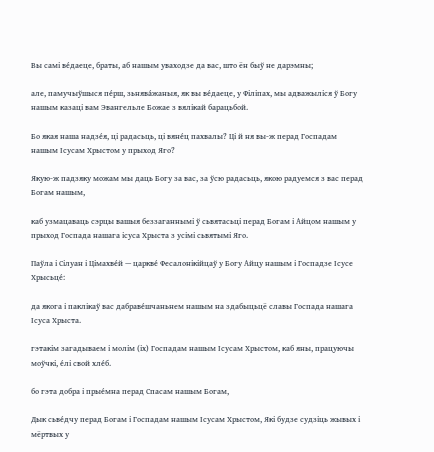Вы самі ве́даеце, браты, аб нашым уваходзе да вас, што ён быў не дарэмны;

але, памучыўшыся пе́рш, зьнява́жаныя, як вы ве́даеце, у Філіпах, мы адважыліся ў Богу нашым казаці вам Эвангельле Божае з вялікай барацьбой.

Бо якая наша надзе́я, ці радасьць, ці вяне́ц пахвалы? Ці й ня вы-ж перад Госпадам нашым Ісусам Хрыстом у прыход Яго?

Якую-ж падзяку можам мы даць Богу за вас, за ўсю радасьць, якою радуемся з вас перад Богам нашым,

каб узмацаваць сэрцы вашыя беззаганнымі ў сьвятасьці перад Богам і Айцом нашым у прыход Госпада нашага ісуса Хрыста з усімі сьвятымі Яго.

Паўла і Сілуан і Цімахве́й — царкве́ Фесалонікійцаў у Богу Айцу нашым і Госпадзе Ісусе Хрысьце́:

да якога і паклікаў вас дабраве́шчаньнем нашым на здабыцьцё славы Госпада нашага Ісуса Хрыста.

гэтакім загадываем і молім (іх) Госпадам нашым Ісусам Хрыстом, каб яны, працуючы моўчкі, е́лі свой хле́б.

бо гэта добра і прые́мна перад Спасам нашым Богам,

Дык сьве́дчу перад Богам і Госпадам нашым Ісусам Хрыстом, Які будзе судзіць жывых і мёртвых у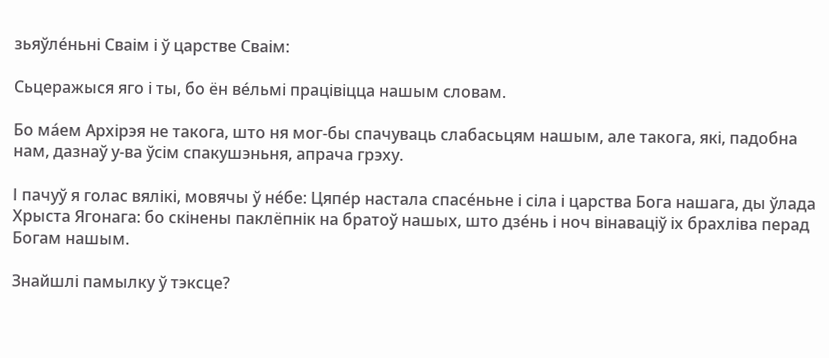зьяўле́ньні Сваім і ў царстве Сваім:

Сьцеражыся яго і ты, бо ён ве́льмі працівіцца нашым словам.

Бо ма́ем Архірэя не такога, што ня мог-бы спачуваць слабасьцям нашым, але такога, які, падобна нам, дазнаў у-ва ўсім спакушэньня, апрача грэху.

І пачуў я голас вялікі, мовячы ў не́бе: Цяпе́р настала спасе́ньне і сіла і царства Бога нашага, ды ўлада Хрыста Ягонага: бо скінены паклёпнік на братоў нашых, што дзе́нь і ноч вінаваціў іх брахліва перад Богам нашым.

Знайшлі памылку ў тэксце?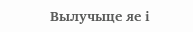Вылучыце яе і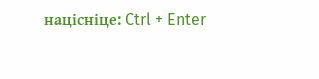націсніце: Ctrl + Enter